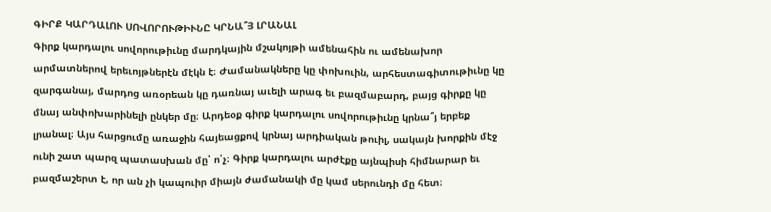ԳԻՐՔ ԿԱՐԴԱԼՈՒ ՍՈՎՈՐՈՒԹԻՒՆԸ ԿՐՆԱ՞Յ ԼՐԱՆԱԼ
Գիրք կարդալու սովորութիւնը մարդկային մշակոյթի ամենահին ու ամենախոր արմատներով երեւոյթներէն մէկն է։ Ժամանակները կը փոխուին, արհեստագիտութիւնը կը զարգանայ, մարդոց առօրեան կը դառնայ աւելի արագ եւ բազմաբարդ, բայց գիրքը կը մնայ անփոխարինելի ընկեր մը։ Արդեօք գիրք կարդալու սովորութիւնը կրնա՞յ երբեք լրանալ։ Այս հարցումը առաջին հայեացքով կրնայ արդիական թուիլ, սակայն խորքին մէջ ունի շատ պարզ պատասխան մը՝ ո՛չ։ Գիրք կարդալու արժէքը այնպիսի հիմնարար եւ բազմաշերտ է, որ ան չի կապուիր միայն ժամանակի մը կամ սերունդի մը հետ։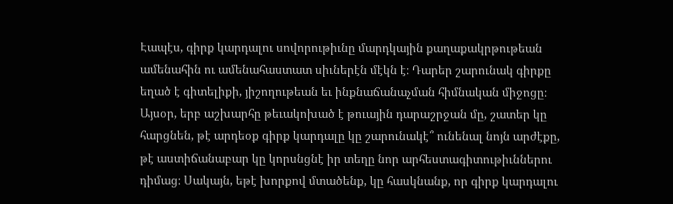Էապէս, գիրք կարդալու սովորութիւնը մարդկային քաղաքակրթութեան ամենահին ու ամենահաստատ սիւներէն մէկն է։ Դարեր շարունակ գիրքը եղած է գիտելիքի, յիշողութեան եւ ինքնաճանաչման հիմնական միջոցը։ Այսօր, երբ աշխարհը թեւակոխած է թուային դարաշրջան մը, շատեր կը հարցնեն, թէ արդեօք գիրք կարդալը կը շարունակէ՞ ունենալ նոյն արժէքը, թէ աստիճանաբար կը կորսնցնէ իր տեղը նոր արհեստագիտութիւններու դիմաց։ Սակայն, եթէ խորքով մտածենք, կը հասկնանք, որ գիրք կարդալու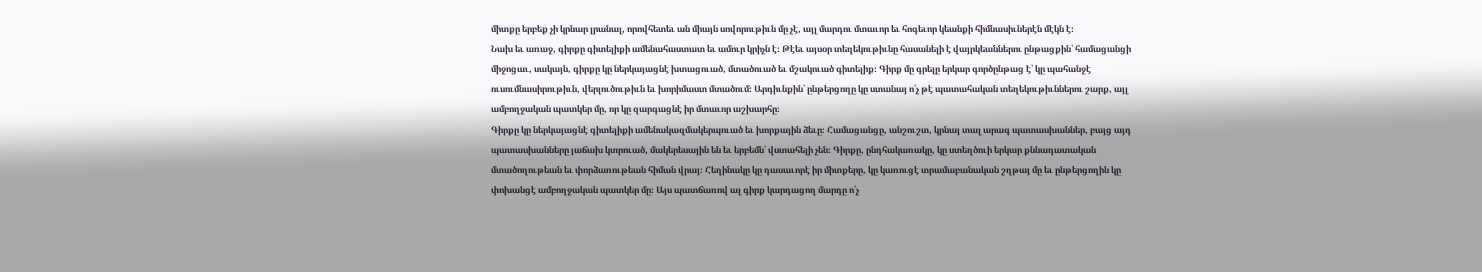միտքը երբեք չի կրնար լրանալ, որովհետեւ ան միայն սովորութիւն մը չէ, այլ մարդու մտաւոր եւ հոգեւոր կեանքի հիմնասիւներէն մէկն է։
Նախ եւ առաջ, գիրքը գիտելիքի ամենահաստատ եւ ամուր կրիչն է։ Թէեւ այսօր տեղեկութիւնը հասանելի է վայրկեաններու ընթացքին՝ համացանցի միջոցաւ, սակայն, գիրքը կը ներկայացնէ խտացուած, մտածուած եւ մշակուած գիտելիք։ Գիրք մը գրելը երկար գործընթաց է՝ կը պահանջէ ուսումնասիրութիւն, վերլուծութիւն եւ խորիմաստ մտածում։ Արդիւնքին՝ ընթերցողը կը ստանայ ո՛չ թէ պատահական տեղեկութիւններու շարք, այլ ամբողջական պատկեր մը, որ կը զարգացնէ իր մտաւոր աշխարհը։
Գիրքը կը ներկայացնէ գիտելիքի ամենակազմակերպուած եւ խորքային ձեւը։ Համացանցը, անշուշտ, կրնայ տալ արագ պատասխաններ, բայց այդ պատասխանները յաճախ կտրուած, մակերեսային են եւ երբեմն՝ վստահելի չեն։ Գիրքը, ընդհակառակը, կը ստեղծուի երկար քննադատական մտածողութեան եւ փորձառութեան հիման վրայ։ Հեղինակը կը դասաւորէ իր միտքերը, կը կառուցէ տրամաբանական շղթայ մը եւ ընթերցողին կը փոխանցէ ամբողջական պատկեր մը։ Այս պատճառով ալ գիրք կարդացող մարդը ո՛չ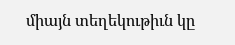միայն տեղեկութիւն կը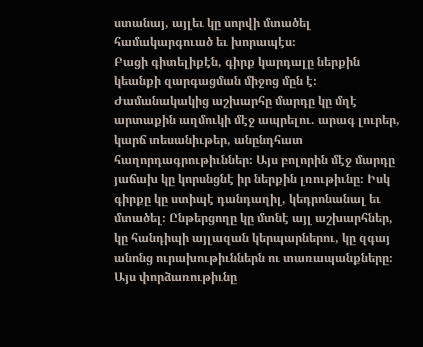ստանայ, այլեւ կը սորվի մտածել համակարգուած եւ խորապէս։
Բացի գիտելիքէն, գիրք կարդալը ներքին կեանքի զարգացման միջոց մըն է։ Ժամանակակից աշխարհը մարդը կը մղէ արտաքին աղմուկի մէջ ապրելու. արագ լուրեր, կարճ տեսանիւթեր, անընդհատ հաղորդագրութիւններ։ Այս բոլորին մէջ մարդը յաճախ կը կորսնցնէ իր ներքին լռութիւնը։ Իսկ գիրքը կը ստիպէ դանդաղիլ, կեդրոնանալ եւ մտածել։ Ընթերցողը կը մտնէ այլ աշխարհներ, կը հանդիպի այլազան կերպարներու, կը զգայ անոնց ուրախութիւններն ու տառապանքները։ Այս փորձառութիւնը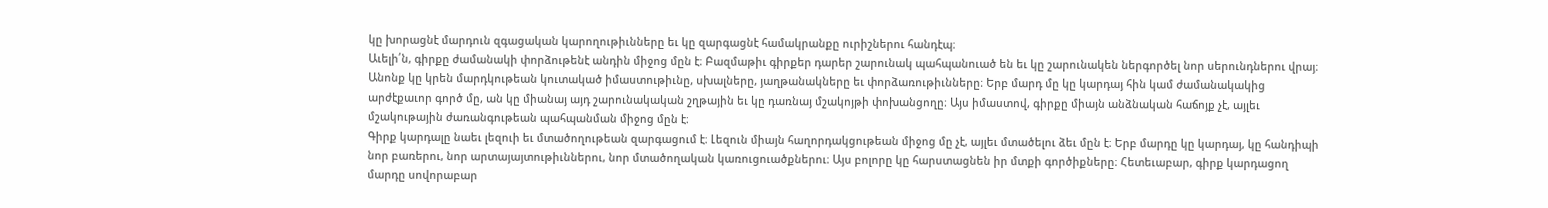կը խորացնէ մարդուն զգացական կարողութիւնները եւ կը զարգացնէ համակրանքը ուրիշներու հանդէպ։
Աւելի՛ն, գիրքը ժամանակի փորձութենէ անդին միջոց մըն է։ Բազմաթիւ գիրքեր դարեր շարունակ պահպանուած են եւ կը շարունակեն ներգործել նոր սերունդներու վրայ։ Անոնք կը կրեն մարդկութեան կուտակած իմաստութիւնը, սխալները, յաղթանակները եւ փորձառութիւնները։ Երբ մարդ մը կը կարդայ հին կամ ժամանակակից արժէքաւոր գործ մը, ան կը միանայ այդ շարունակական շղթային եւ կը դառնայ մշակոյթի փոխանցողը։ Այս իմաստով, գիրքը միայն անձնական հաճոյք չէ, այլեւ մշակութային ժառանգութեան պահպանման միջոց մըն է։
Գիրք կարդալը նաեւ լեզուի եւ մտածողութեան զարգացում է։ Լեզուն միայն հաղորդակցութեան միջոց մը չէ, այլեւ մտածելու ձեւ մըն է։ Երբ մարդը կը կարդայ, կը հանդիպի նոր բառերու, նոր արտայայտութիւններու, նոր մտածողական կառուցուածքներու։ Այս բոլորը կը հարստացնեն իր մտքի գործիքները։ Հետեւաբար, գիրք կարդացող մարդը սովորաբար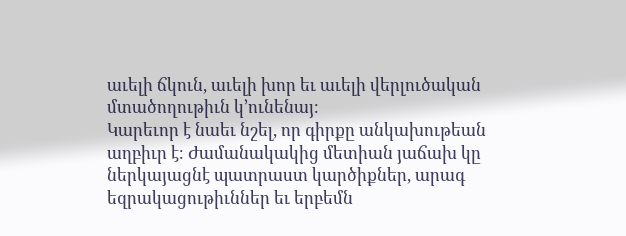աւելի ճկուն, աւելի խոր եւ աւելի վերլուծական մտածողութիւն կ՚ունենայ։
Կարեւոր է նաեւ նշել, որ գիրքը անկախութեան աղբիւր է։ Ժամանակակից մետիան յաճախ կը ներկայացնէ պատրաստ կարծիքներ, արագ եզրակացութիւններ եւ երբեմն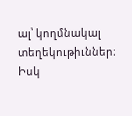ալ՝ կողմնակալ տեղեկութիւններ։ Իսկ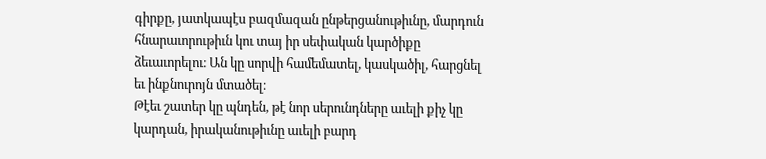գիրքը, յատկապէս բազմազան ընթերցանութիւնը, մարդուն հնարաւորութիւն կու տայ իր սեփական կարծիքը ձեւաւորելու։ Ան կը սորվի համեմատել, կասկածիլ, հարցնել եւ ինքնուրոյն մտածել։
Թէեւ շատեր կը պնդեն, թէ նոր սերունդները աւելի քիչ կը կարդան, իրականութիւնը աւելի բարդ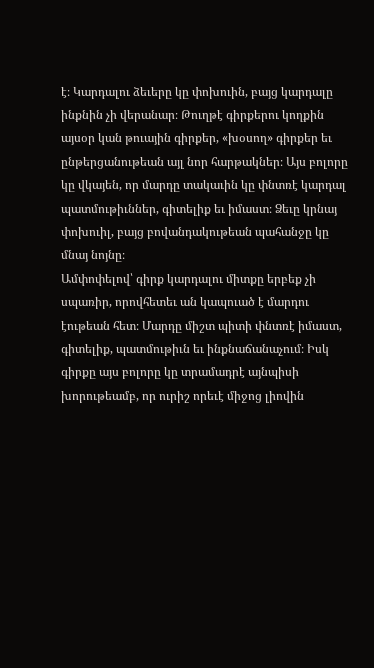է։ Կարդալու ձեւերը կը փոխուին, բայց կարդալը ինքնին չի վերանար։ Թուղթէ գիրքերու կողքին այսօր կան թուային գիրքեր, «խօսող» գիրքեր եւ ընթերցանութեան այլ նոր հարթակներ։ Այս բոլորը կը վկայեն, որ մարդը տակաւին կը փնտռէ կարդալ պատմութիւններ, գիտելիք եւ իմաստ։ Ձեւը կրնայ փոխուիլ, բայց բովանդակութեան պահանջը կը մնայ նոյնը։
Ամփոփելով՝ գիրք կարդալու միտքը երբեք չի սպառիր, որովհետեւ ան կապուած է մարդու էութեան հետ։ Մարդը միշտ պիտի փնտռէ իմաստ, գիտելիք, պատմութիւն եւ ինքնաճանաչում։ Իսկ գիրքը այս բոլորը կը տրամադրէ այնպիսի խորութեամբ, որ ուրիշ որեւէ միջոց լիովին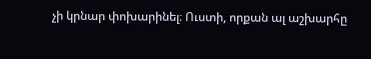չի կրնար փոխարինել։ Ուստի, որքան ալ աշխարհը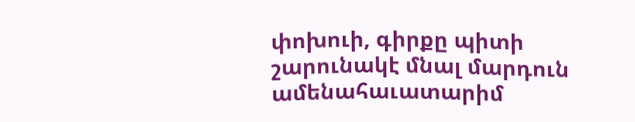փոխուի, գիրքը պիտի շարունակէ մնալ մարդուն ամենահաւատարիմ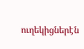ուղեկիցներէն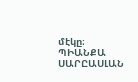մէկը։
ՊԻԱՆՔԱ ՍԱՐԸԱՍԼԱՆ